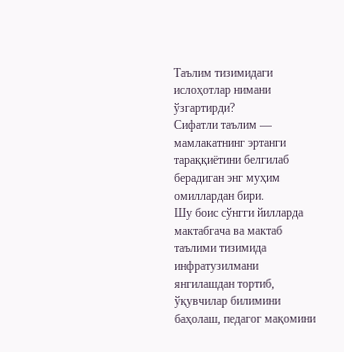Таълим тизимидаги ислоҳотлар нимани ўзгартирди?
Cифатли таълим — мамлакатнинг эртанги тараққиётини белгилаб берадиган энг муҳим омиллардан бири.
Шу боис сўнгги йилларда мактабгача ва мактаб таълими тизимида инфратузилмани янгилашдан тортиб, ўқувчилар билимини баҳолаш, педагог мақомини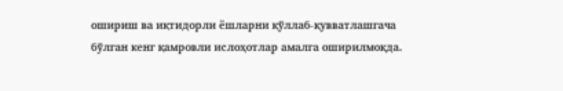ошириш ва иқтидорли ёшларни қўллаб-қувватлашгача бўлган кенг қамровли ислоҳотлар амалга оширилмоқда.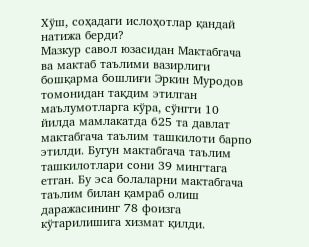Хўш, соҳадаги ислоҳотлар қандай натижа берди?
Мазкур савол юзасидан Мактабгача ва мактаб таълими вазирлиги бошқарма бошлиғи Эркин Муродов томонидан тақдим этилган маълумотларга кўра, сўнгги 10 йилда мамлакатда 625 та давлат мактабгача таълим ташкилоти барпо этилди. Бугун мактабгача таълим ташкилотлари сони 39 мингтага етган. Бу эса болаларни мактабгача таълим билан қамраб олиш даражасининг 78 фоизга кўтарилишига хизмат қилди.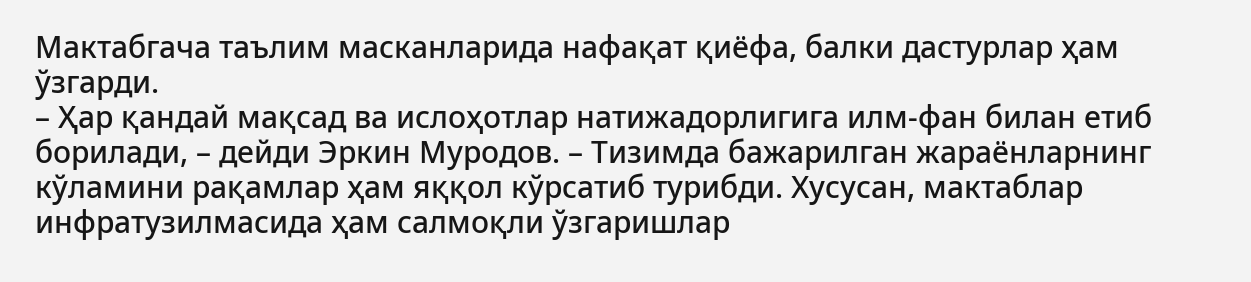Мактабгача таълим масканларида нафақат қиёфа, балки дастурлар ҳам ўзгарди.
– Ҳар қандай мақсад ва ислоҳотлар натижадорлигига илм-фан билан етиб борилади, – дейди Эркин Муродов. – Тизимда бажарилган жараёнларнинг кўламини рақамлар ҳам яққол кўрсатиб турибди. Хусусан, мактаблар инфратузилмасида ҳам салмоқли ўзгаришлар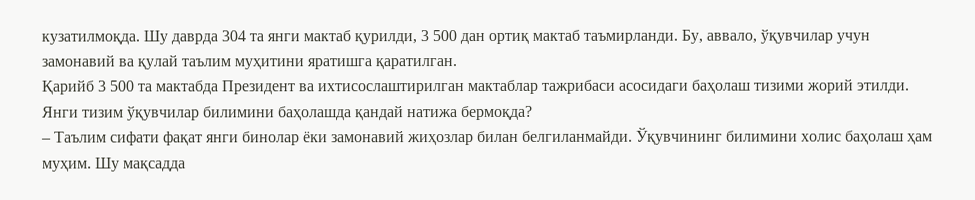кузатилмоқда. Шу даврда 304 та янги мактаб қурилди, 3 500 дан ортиқ мактаб таъмирланди. Бу, аввало, ўқувчилар учун замонавий ва қулай таълим муҳитини яратишга қаратилган.
Қарийб 3 500 та мактабда Президент ва ихтисослаштирилган мактаблар тажрибаси асосидаги баҳолаш тизими жорий этилди. Янги тизим ўқувчилар билимини баҳолашда қандай натижа бермоқда?
– Таълим сифати фақат янги бинолар ёки замонавий жиҳозлар билан белгиланмайди. Ўқувчининг билимини холис баҳолаш ҳам муҳим. Шу мақсадда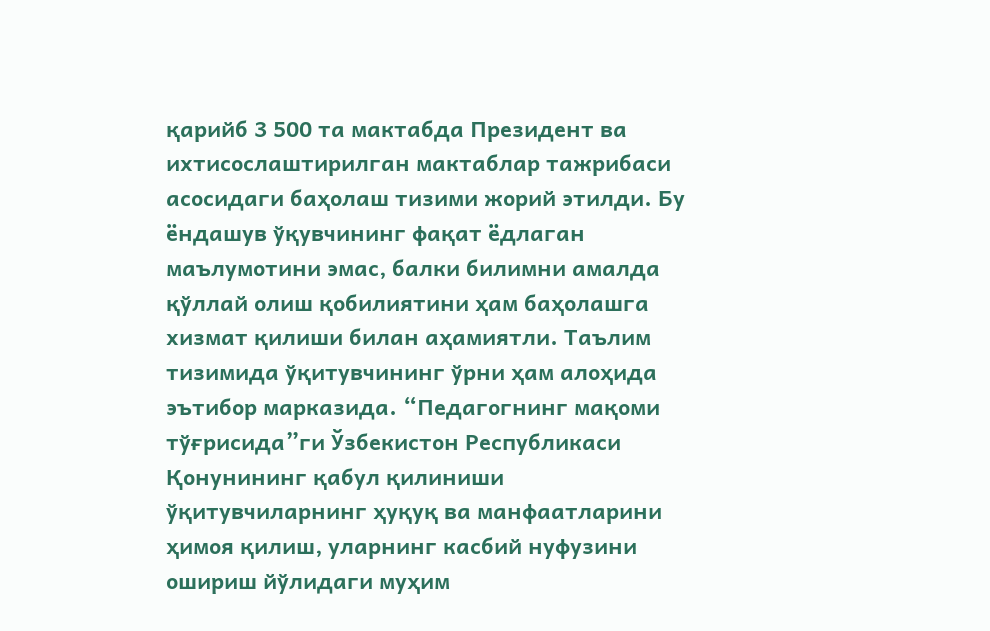қарийб 3 500 та мактабда Президент ва ихтисослаштирилган мактаблар тажрибаси асосидаги баҳолаш тизими жорий этилди. Бу ёндашув ўқувчининг фақат ёдлаган маълумотини эмас, балки билимни амалда қўллай олиш қобилиятини ҳам баҳолашга хизмат қилиши билан аҳамиятли. Таълим тизимида ўқитувчининг ўрни ҳам алоҳида эътибор марказида. “Педагогнинг мақоми тўғрисида”ги Ўзбекистон Республикаси Қонунининг қабул қилиниши ўқитувчиларнинг ҳуқуқ ва манфаатларини ҳимоя қилиш, уларнинг касбий нуфузини ошириш йўлидаги муҳим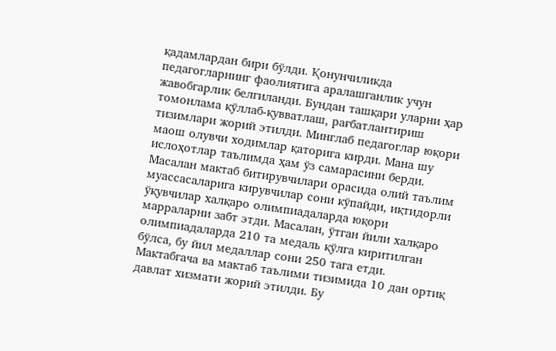қадамлардан бири бўлди. Қонунчиликда педагогларнинг фаолиятига аралашганлик учун жавобгарлик белгиланди. Бундан ташқари уларни ҳар томонлама қўллаб-қувватлаш, рағбатлантириш тизимлари жорий этилди. Минглаб педагоглар юқори маош олувчи ходимлар қаторига кирди. Мана шу ислоҳотлар таълимда ҳам ўз самарасини берди. Масалан мактаб битирувчилари орасида олий таълим муассасаларига кирувчилар сони кўпайди, иқтидорли ўқувчилар халқаро олимпиадаларда юқори марраларни забт этди. Масалан, ўтган йили халқаро олимпиадаларда 210 та медаль қўлга киритилган бўлса, бу йил медаллар сони 250 тага етди.
Мактaбгача ва мактаб таълими тизимида 10 дан ортиқ давлат хизмати жорий этилди. Бу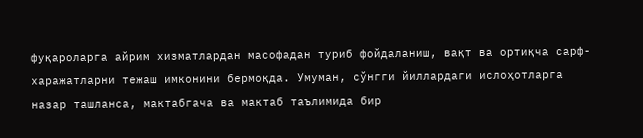фуқароларга айрим хизматлардан масофадан туриб фойдаланиш, вақт ва ортиқча сарф-харажатларни тежаш имконини бермоқда. Умуман, сўнгги йиллардаги ислоҳотларга назар ташланса, мактабгача ва мактаб таълимида бир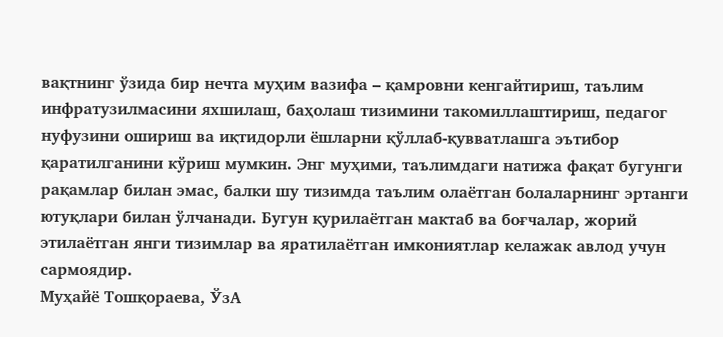вақтнинг ўзида бир нечта муҳим вазифа – қамровни кенгайтириш, таълим инфратузилмасини яхшилаш, баҳолаш тизимини такомиллаштириш, педагог нуфузини ошириш ва иқтидорли ёшларни қўллаб-қувватлашга эътибор қаратилганини кўриш мумкин. Энг муҳими, таълимдаги натижа фақат бугунги рақамлар билан эмас, балки шу тизимда таълим олаётган болаларнинг эртанги ютуқлари билан ўлчанади. Бугун қурилаётган мактаб ва боғчалар, жорий этилаётган янги тизимлар ва яратилаётган имкониятлар келажак авлод учун сармоядир.
Муҳайё Тошқораева, ЎзА